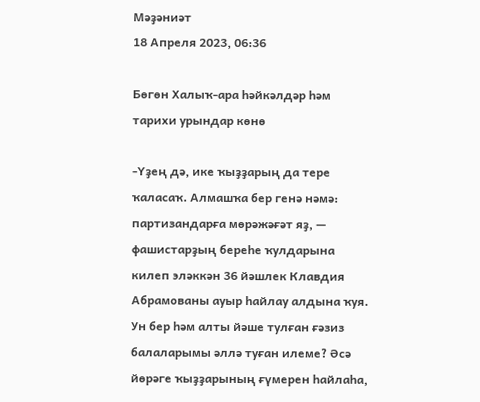Мәҙәниәт
18 Апреля 2023, 06:36

Бөгөн Халыҡ-ара һәйкәлдәр һәм тарихи урындар көнө

-Үҙең дә, ике ҡыҙҙарың да тере ҡаласаҡ. Алмашҡа бер генә нәмә: партизандарға мөрәжәғәт яҙ, — фашистарҙың береһе ҡулдарына килеп эләккән 36 йәшлек Клавдия Абрамованы ауыр һайлау алдына ҡуя. Ун бер һәм алты йәше тулған ғәзиз балаларымы әллә туған илеме? Әсә йөрәге ҡыҙҙарының ғүмерен һайлаһа,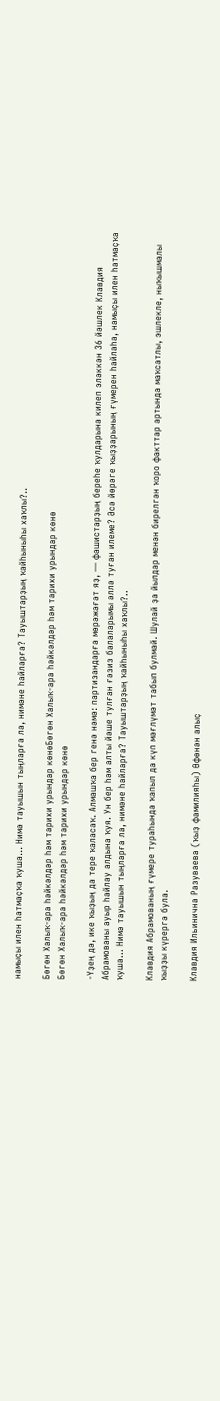намыҫы илен һатмаҫҡа ҡуша... Нимә тауышын тыңларға ла, нимәне һайларға? Тауыштарҙың ҡайһыныһы хаҡлы?..

Бөгөн Халыҡ-ара һәйкәлдәр һәм тарихи урындар көнөБөгөн Халыҡ-ара һәйкәлдәр һәм тарихи урындар көнө
Бөгөн Халыҡ-ара һәйкәлдәр һәм тарихи урындар көнө

-Үҙең дә, ике ҡыҙың да тере ҡаласаҡ. Алмашҡа бер генә нәмә: партизандарға мөрәжәғәт яҙ, — фашистарҙың береһе ҡулдарына килеп эләккән 36 йәшлек Клавдия Абрамованы ауыр һайлау алдына ҡуя. Ун бер һәм алты йәше тулған ғәзиз балаларымы әллә туған илеме? Әсә йөрәге ҡыҙҙарының ғүмерен һайлаһа, намыҫы илен һатмаҫҡа ҡуша... Нимә тауышын тыңларға ла, нимәне һайларға? Тауыштарҙың ҡайһыныһы хаҡлы?..

Клавдия Абрамованың ғүмере тураһында ҡапыл да күп мәғлүмәт табып булмай. Шулай ҙа йылдар менән бирелгән ҡоро факттар артында маҡсатлы, эшлекле, ныҡышмалы ҡыҙҙы күрергә була.

Клавдия Ильинична Разуваева (ҡыҙ фамилияһы) Өфөнән алыҫ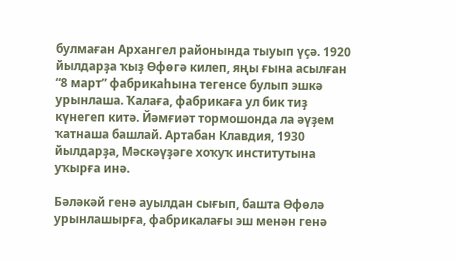булмаған Архангел районында тыуып үҫә. 1920 йылдарҙа ҡыҙ Өфөгә килеп, яңы ғына асылған “8 март” фабрикаһына тегенсе булып эшкә урынлаша. Ҡалаға, фабрикаға ул бик тиҙ күнегеп китә. Йәмғиәт тормошонда ла әүҙем ҡатнаша башлай. Артабан Клавдия, 1930 йылдарҙа, Мәскәүҙәге хоҡуҡ институтына уҡырға инә.

Бәләкәй генә ауылдан сығып, башта Өфөлә урынлашырға, фабрикалағы эш менән генә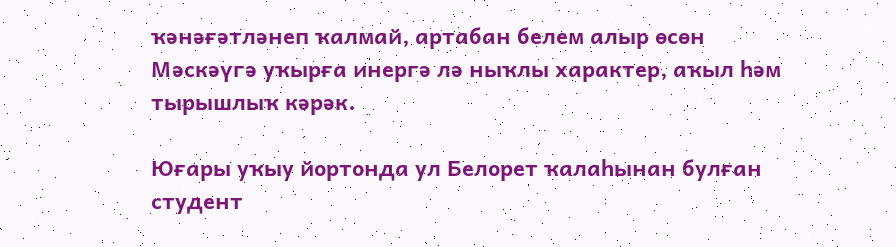ҡәнәғәтләнеп ҡалмай, артабан белем алыр өсөн Мәскәүгә уҡырға инергә лә ныҡлы характер, аҡыл һәм тырышлыҡ кәрәк.

Юғары уҡыу йортонда ул Белорет ҡалаһынан булған студент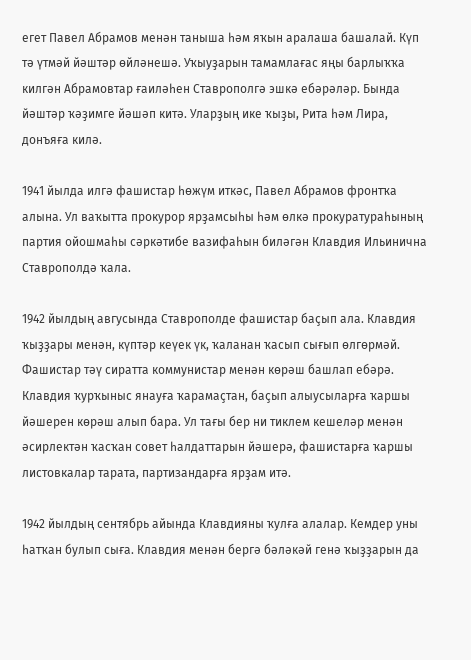егет Павел Абрамов менән таныша һәм яҡын аралаша башалай. Күп тә үтмәй йәштәр өйләнешә. Уҡыуҙарын тамамлағас яңы барлыҡҡа килгән Абрамовтар ғаиләһен Ставрополгә эшкә ебәрәләр. Бында йәштәр ҡәҙимге йәшәп китә. Уларҙың ике ҡыҙы, Рита һәм Лира, донъяға килә.

1941 йылда илгә фашистар һөжүм иткәс, Павел Абрамов фронтҡа алына. Ул ваҡытта прокурор ярҙамсыһы һәм өлкә прокуратураһының партия ойошмаһы сәркәтибе вазифаһын биләгән Клавдия Ильинична Ставрополдә ҡала.

1942 йылдың авгусында Ставрополде фашистар баҫып ала. Клавдия ҡыҙҙары менән, күптәр кеүек үк, ҡаланан ҡасып сығып өлгөрмәй. Фашистар тәү сиратта коммунистар менән көрәш башлап ебәрә. Клавдия ҡурҡыныс янауға ҡарамаҫтан, баҫып алыусыларға ҡаршы йәшерен көрәш алып бара. Ул тағы бер ни тиклем кешеләр менән әсирлектән ҡасҡан совет һалдаттарын йәшерә, фашистарға ҡаршы листовкалар тарата, партизандарға ярҙам итә.

1942 йылдың сентябрь айында Клавдияны ҡулға алалар. Кемдер уны һатҡан булып сыға. Клавдия менән бергә бәләкәй генә ҡыҙҙарын да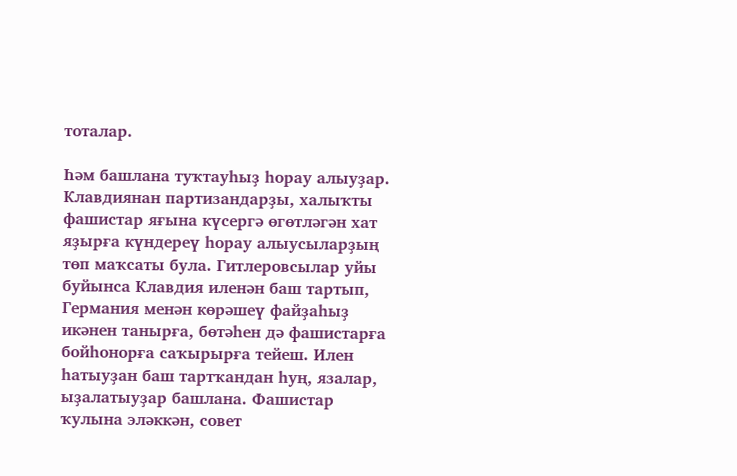тоталар.

Һәм башлана туҡтауһыҙ һорау алыуҙар. Клавдиянан партизандарҙы, халыҡты фашистар яғына күсергә өгөтләгән хат яҙырға күндереү һорау алыусыларҙың төп маҡсаты була. Гитлеровсылар уйы буйынса Клавдия иленән баш тартып, Германия менән көрәшеү файҙаһыҙ икәнен танырға, бөтәһен дә фашистарға бойһонорға саҡырырға тейеш. Илен һатыуҙан баш тартҡандан һуң, язалар, ыҙалатыуҙар башлана. Фашистар ҡулына эләккән, совет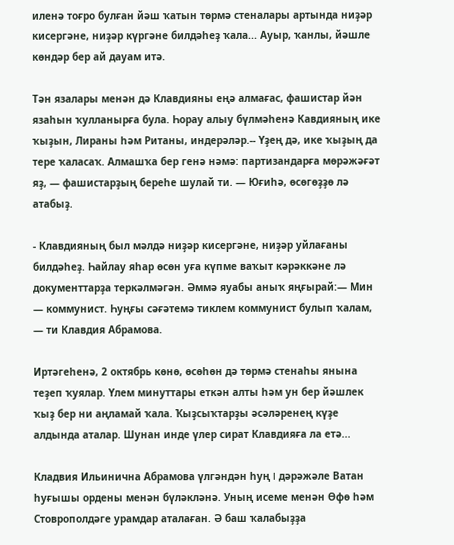иленә тоғро булған йәш ҡатын төрмә стеналары артында ниҙәр кисергәне, ниҙәр күргәне билдәһеҙ ҡала... Ауыр, ҡанлы, йәшле көндәр бер ай дауам итә.

Тән язалары менән дә Клавдияны еңә алмағас, фашистар йән язаһын ҡулланырға була. Һорау алыу бүлмәһенә Кавдияның ике ҡыҙын, Лираны һәм Ританы, индерәләр.-- Үҙең дә, ике ҡыҙың да тере ҡаласаҡ. Алмашҡа бер генә нәмә: партизандарға мөрәжәғәт яҙ, — фашистарҙың береһе шулай ти. — Юғиһә, өсөгөҙҙө лә атабыҙ.

- Клавдияның был мәлдә ниҙәр кисергәне, ниҙәр уйлағаны билдәһеҙ. Һайлау яһар өсөн уға күпме ваҡыт кәрәккәне лә документтарҙа теркәлмәгән. Әммә яуабы аныҡ яңғырай:— Мин — коммунист. Һуңғы сәғәтемә тиклем коммунист булып ҡалам, — ти Клавдия Абрамова.

Иртәгеһенә, 2 октябрь көнө, өсөһөн дә төрмә стенаһы янына теҙеп ҡуялар. Үлем минуттары еткән алты һәм ун бер йәшлек ҡыҙ бер ни аңламай ҡала. Ҡыҙсыҡтарҙы әсәләренең күҙе алдында аталар. Шунан инде үлер сират Клавдияға ла етә...

Кладвия Ильинична Абрамова үлгәндән һуң I дәрәжәле Ватан һуғышы ордены менән бүләкләнә. Уның исеме менән Өфө һәм Стоврополдәге урамдар аталаған. Ә баш ҡалабыҙҙа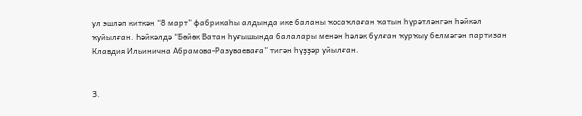ул эшләп киткән “8 март” фабрикаһы алдында ике баланы ҡосаҡлаған ҡатын һүрәтләнгән һәйкәл ҡуйылған. Һәйкәлдә “Бөйөк Ватан һуғышында балалары менән һәләк булған ҡурҡыу белмәгән партизан Клавдия Ильинична Абрамова-Разуваеваға” тигән һүҙҙәр уйылған.


З.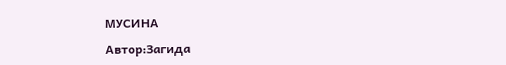МУСИНА

Автор:Загида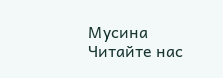Мусина
Читайте нас